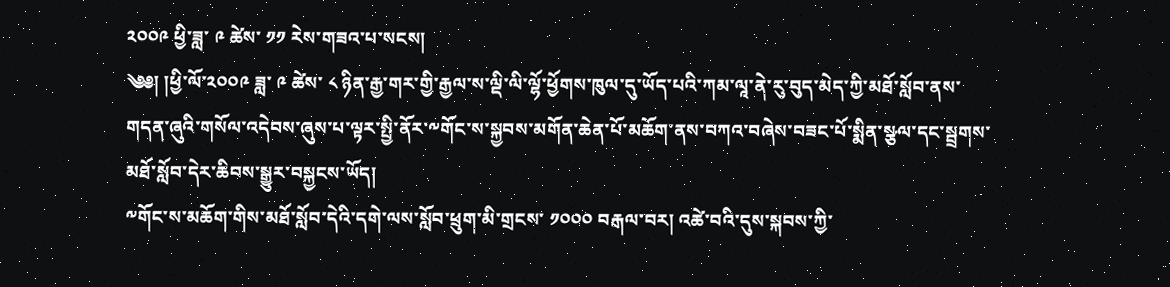༢༠༠༩ ཕྱི་ཟླ་ ༩ ཚེས་ ༡༡ རེས་གཟའ་པ་སངས།
༄༅། །ཕྱི་ལོ་༢༠༠༩ ཟླ་ ༩ ཚེས་ ༨ ཉིན་རྒྱ་གར་གྱི་རྒྱལ་ས་ལྡི་ལི་ལྷོ་ཕྱོགས་ཁུལ་དུ་ཡོད་པའི་ཀམ་ལཱ་ནེ་རུ་བུད་མེད་ཀྱི་མཐོ་སློབ་ནས་གདན་ཞུའི་གསོལ་འདེབས་ཞུས་པ་ལྟར་སྤྱི་ནོར་༸གོང་ས་སྐྱབས་མགོན་ཆེན་པོ་མཆོག་ནས་བཀའ་བཞེས་བཟང་པོ་སྨིན་སྩལ་དང་སྦྲགས་མཐོ་སློབ་དེར་ཆིབས་སྒྱུར་བསྐྱངས་ཡོད།
༸གོང་ས་མཆོག་གིས་མཐོ་སློབ་དེའི་དགེ་ལས་སློབ་ཕྲུག་མི་གྲངས་ ༡༠༠༠ བརྒལ་བར། འཚེ་བའི་དུས་སྐབས་ཀྱི་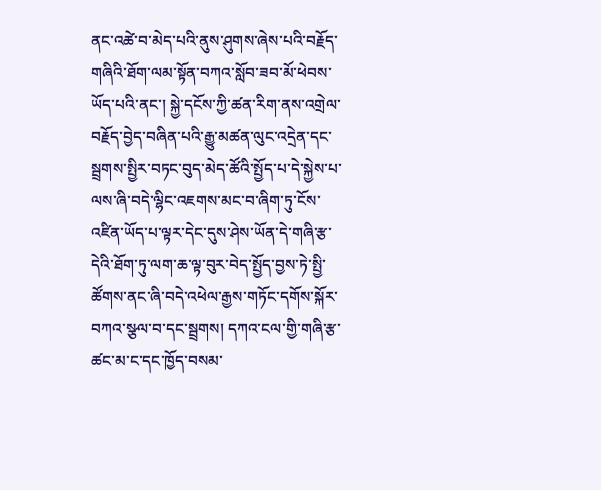ནང་འཚེ་བ་མེད་པའི་ནུས་ཤུགས་ཞེས་པའི་བརྗོད་གཞིའི་ཐོག་ལམ་སྟོན་བཀའ་སློབ་ཟབ་མོ་ཕེབས་ཡོད་པའི་ནང་། སྐྱེ་དངོས་ཀྱི་ཚན་རིག་ནས་འགྲེལ་བརྗོད་བྱེད་བཞིན་པའི་རྒྱུ་མཚན་ལུང་འདྲེན་དང་སྦྲགས་སྤྱིར་བཏང་བུད་མེད་ཚོའི་སྤྱོད་པ་དེ་སྐྱེས་པ་ལས་ཞི་བདེ་ལྷིང་འཇགས་མང་བ་ཞིག་ཏུ་ངོས་འཛིན་ཡོད་པ་ལྟར་དེང་དུས་ཤེས་ཡོན་དེ་གཞི་རྩ་དེའི་ཐོག་ཏུ་ལག་ཆ་ལྟ་བུར་བེད་སྤྱོད་བྱས་ཏེ་སྤྱི་ཚོགས་ནང་ཞི་བདེ་འཕེལ་རྒྱས་གཏོང་དགོས་སྐོར་བཀའ་སྩལ་བ་དང་སྦྲགས། དཀའ་ངལ་གྱི་གཞི་རྩ་ཚང་མ་ང་དང་ཁྱོད་བསམ་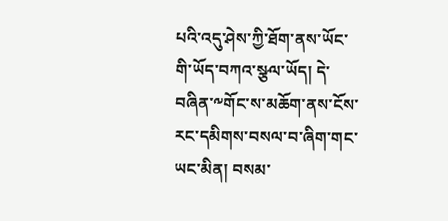པའི་འདུ་ཤེས་ཀྱི་ཐོག་ནས་ཡོང་གི་ཡོད་བཀའ་སྩལ་ཡོད། དེ་བཞིན་༸གོང་ས་མཆོག་ནས་ངོས་རང་དམིགས་བསལ་བ་ཞིག་གང་ཡང་མིན། བསམ་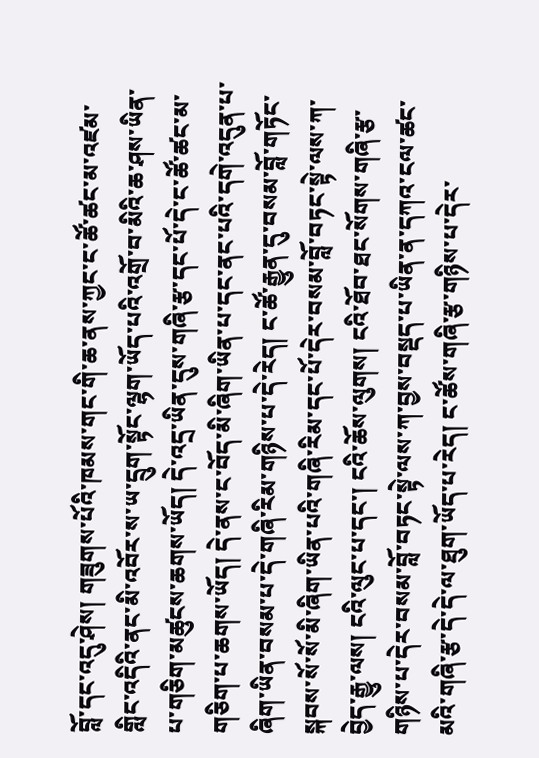བློ་དང་འདུ་ཤེས། གཟུགས་པོའི་ཁམས་གང་གི་ཆ་ནས་ཀྱང་ང་ཚོ་ཚང་མ་འཛམ་གླིང་འདིའི་ནང་མི་འབོར་ས་ཡ་དྲུག་སྟོང་ལྷག་ཡོད་པའི་འགྲོ་བ་མིའི་ཆ་ཤས་ཡིན་པ་གཅིག་མཚུངས་ཆགས་ཡོད། དེ་འདྲ་ཡིན་དུས་གཞི་རྩ་དང་པོ་དེ་ང་ཚོ་ཚང་མ་གཅིག་པ་ཆགས་ཡོད། དེ་ནས་ང་བོད་མི་ཞིག་ཡིན་པ་དང་ནང་པའི་དགེ་འདུན་པ་ཞིག་ཡིན་བསམ་པ་དེ་གཞི་རིམ་གཉིས་པ་དེ་རེད། ང་ཚོ་རྒྱུན་དུ་བསམ་བློ་གཏོང་སྐབས་སོ་སོ་མི་ཞིག་ཡིན་པའི་གཞི་རིམ་དང་པོ་དེར་བསམ་བློ་བཏང་སྟེ་ལས་ཀ་བྱེད་རྒྱུ་ལས། ངའི་ལུང་པ་དང་། ངའི་ཆོས་ལུགས། ངའི་ཐོབ་ཐང་སོགས་གཞི་རྩ་གཉིས་པ་དེར་བསམ་བློ་བཏང་སྟེ་ལས་ཀ་བྱས་བསྡད་པ་ཡིན་ན་དཀའ་ངལ་ཚང་མའི་གཞི་རྩ་དེ་དེ་ལ་ཐུག་ཡོད་པ་རེད། ང་ཚོས་གཞི་རྩ་གཉིས་པ་དེར་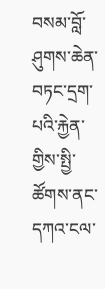བསམ་བློ་ཤུགས་ཆེན་བཏང་དྲག་པའི་རྐྱེན་གྱིས་སྤྱི་ཚོགས་ནང་དཀའ་ངལ་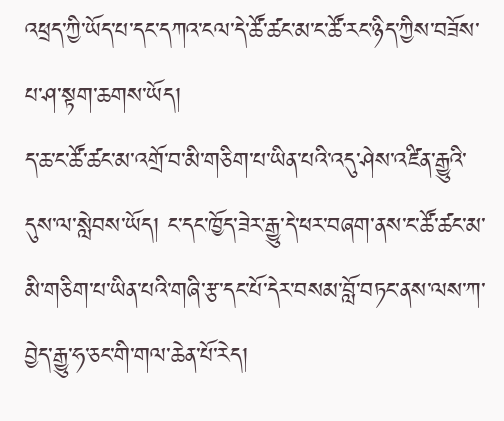འཕྲད་ཀྱི་ཡོད་པ་དང་དཀའ་ངལ་དེ་ཚོ་ཚང་མ་ང་ཚོ་རང་ཉིད་ཀྱིས་བཟོས་པ་ཤ་སྟག་ཆགས་ཡོད།
ད་ཆ་ང་ཚོ་ཚང་མ་འགྲོ་བ་མི་གཅིག་པ་ཡིན་པའི་འདུ་ཤེས་འཛིན་རྒྱུའི་དུས་ལ་སླེབས་ཡོད། ང་དང་ཁྱོད་ཟེར་རྒྱུ་དེ་ཕར་བཞག་ནས་ང་ཚོ་ཚང་མ་མི་གཅིག་པ་ཡིན་པའི་གཞི་རྩ་དང་པོ་དེར་བསམ་བློ་བཏང་ནས་ལས་ཀ་བྱེད་རྒྱུ་ཧ་ཅང་གི་གལ་ཆེན་པོ་རེད།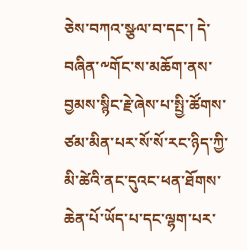ཅེས་བཀའ་སྩལ་བ་དང་། དེ་བཞིན་༸གོང་ས་མཆོག་ནས་བྱམས་སྙིང་རྗེ་ཞེས་པ་སྤྱི་ཚོགས་ཙམ་མིན་པར་སོ་སོ་རང་ཉིད་ཀྱི་མི་ཚེའི་ནང་དུའང་ཕན་ཐོགས་ཆེན་པོ་ཡོད་པ་དང་ལྷག་པར་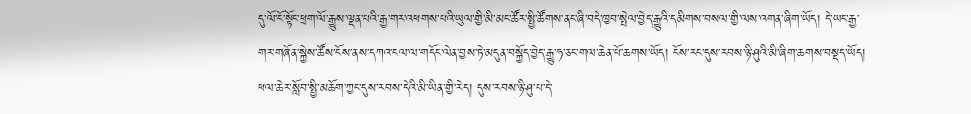དུ་ལོ་ངོ་སྟོང་ཕྲག་ལོ་རྒྱུས་ལྡན་པའི་རྒྱ་གར་འཕགས་པའི་ཡུལ་གྱི་མི་མང་ཚོར་སྤྱི་ཚོགས་ནང་ཞི་བདེ་ཁྱབ་སྤེལ་བྱེད་རྒྱུའི་དམིགས་བསལ་གྱི་ལས་འགན་ཞིག་ཡོད། དེ་ཡང་རྒྱ་གར་གཞོན་སྐྱེས་ཚོས་ངོས་ནས་དཀའ་ངལ་ལ་གདོང་ལེན་བྱས་ཏེ་མདུན་བསྐྱོད་བྱེད་རྒྱུ་ཧ་ཅང་གལ་ཆེན་པོ་ཆགས་ཡོད། ངོས་རང་དུས་རབས་ཉི་ཤུའི་མི་ཞིག་ཆགས་བསྡད་ཡོད། ཕལ་ཆེར་སློབ་སྤྱི་མཆོག་ཀྱང་དུས་རབས་དེའི་མི་ཡིན་གྱི་རེད། དུས་རབས་ཉི་ཤུ་པ་དེ་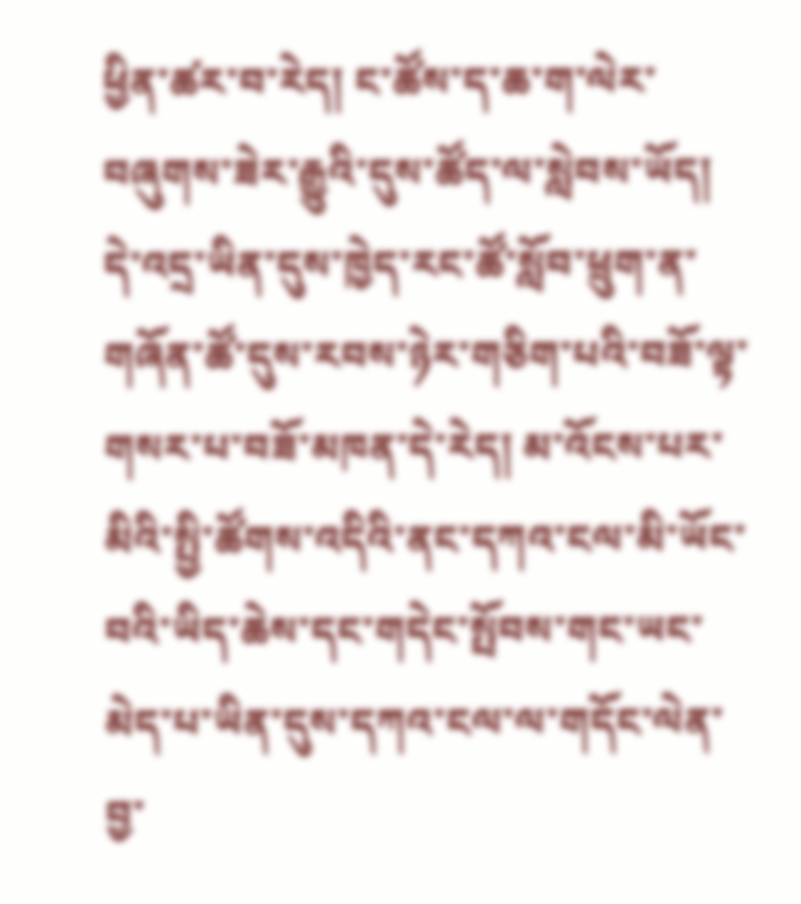ཕྱིན་ཚར་བ་རེད། ང་ཚོས་ད་ཆ་ག་ལེར་བཞུགས་ཟེར་རྒྱུའི་དུས་ཚོད་ལ་སླེབས་ཡོད།
དེ་འདྲ་ཡིན་དུས་ཁྱེད་རང་ཚོ་སློབ་ཕྲུག་ན་གཞོན་ཚོ་དུས་རབས་ཉེར་གཅིག་པའི་བཟོ་ལྟ་གསར་པ་བཟོ་མཁན་དེ་རེད། མ་འོངས་པར་མིའི་སྤྱི་ཚོགས་འདིའི་ནང་དཀའ་ངལ་མི་ཡོང་བའི་ཡིད་ཆེས་དང་གདེང་སྤོབས་གང་ཡང་མེད་པ་ཡིན་དུས་དཀའ་ངལ་ལ་གདོང་ལེན་བྱ་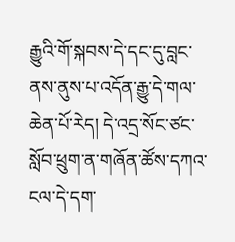རྒྱུའི་གོ་སྐབས་དེ་དང་དུ་བླང་ནས་ནུས་པ་འདོན་རྒྱུ་དེ་གལ་ཆེན་པོ་རེད། དེ་འདྲ་སོང་ཙང་སློབ་ཕྲུག་ན་གཞོན་ཚོས་དཀའ་ངལ་དེ་དག་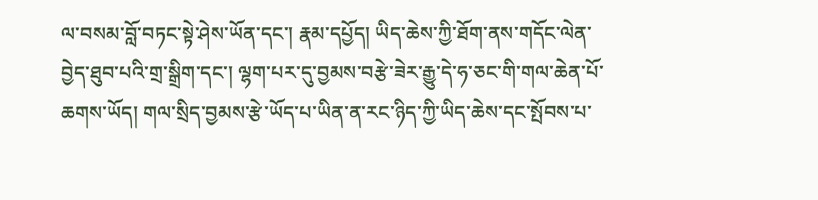ལ་བསམ་བློ་བཏང་སྟེ་ཤེས་ཡོན་དང་། རྣམ་དཔྱོད། ཡིད་ཆེས་ཀྱི་ཐོག་ནས་གདོང་ལེན་བྱེད་ཐུབ་པའི་གྲ་སྒྲིག་དང་། ལྷག་པར་དུ་བྱམས་བརྩེ་ཟེར་རྒྱུ་དེ་ཧ་ཅང་གི་གལ་ཆེན་པོ་ཆགས་ཡོད། གལ་སྲིད་བྱམས་རྩེ་ཡོད་པ་ཡིན་ན་རང་ཉིད་ཀྱི་ཡིད་ཆེས་དང་སྤོབས་པ་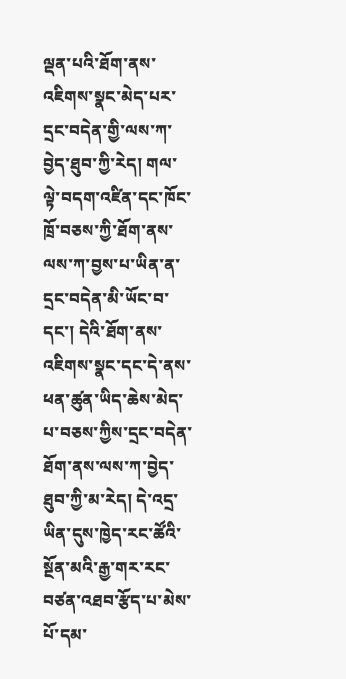ལྡན་པའི་ཐོག་ནས་འཇིགས་སྣང་མེད་པར་དྲང་བདེན་གྱི་ལས་ཀ་བྱེད་ཐུབ་ཀྱི་རེད། གལ་ལྟེ་བདག་འཛིན་དང་ཁོང་ཁྲོ་བཅས་ཀྱི་ཐོག་ནས་ལས་ཀ་བྱས་པ་ཡིན་ན་དྲང་བདེན་མི་ཡོང་བ་དང་། དེའི་ཐོག་ནས་འཇིགས་སྣང་དང་དེ་ནས་ཕན་ཚུན་ཡིད་ཆེས་མེད་པ་བཅས་ཀྱིས་དྲང་བདེན་ཐོག་ནས་ལས་ཀ་བྱེད་ཐུབ་ཀྱི་མ་རེད། དེ་འདྲ་ཡིན་དུས་ཁྱེད་རང་ཚོའི་སྔོན་མའི་རྒྱ་གར་རང་བཙན་འཐབ་རྩོད་པ་མེས་པོ་དམ་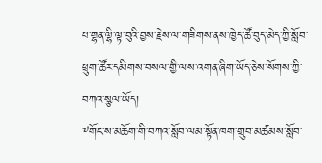པ་གྷན་ལྷི་ལྟ་བུའི་བྱས་རྗེས་ལ་གཟིགས་ནས་ཁྱེད་ཚོ་བུད་མེད་ཀྱི་སློབ་ཕྲུག་ཚོར་དམིགས་བསལ་གྱི་ལས་འགན་ཞིག་ཡོད་ཅེས་སོགས་ཀྱི་བཀའ་སྩལ་ཡོད།
༸གོང་ས་མཆོག་གི་བཀའ་སློབ་ལམ་སྟོན་ཁག་གྲུབ་མཚམས་སློབ་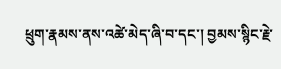ཕྲུག་རྣམས་ནས་འཚེ་མེད་ཞི་བ་དང་། བྱམས་སྙིང་རྗེ་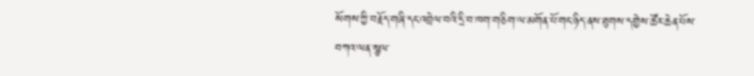སོགས་ཀྱི་བརྗོད་གཞི་དང་འབྲེལ་བའི་དྲི་བ་ཁག་གཅིག་ལ་མགོན་པོ་གང་ཉིད་ནས་ཐུགས་དགྱེས་ཚོར་ཆེན་པོས་བཀའ་ལན་སྩལ་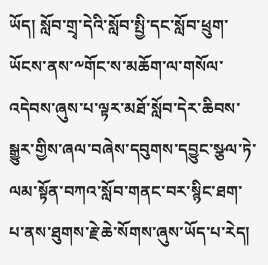ཡོད། སློབ་གྲྭ་དེའི་སློབ་སྤྱི་དང་སློབ་ཕྲུག་ཡོངས་ནས་༸གོང་ས་མཆོག་ལ་གསོལ་འདེབས་ཞུས་པ་ལྟར་མཐོ་སློབ་དེར་ཆིབས་སྒྱུར་གྱིས་ཞལ་བཞེས་དབུགས་དབྱུང་སྩལ་ཏེ་ལམ་སྟོན་བཀའ་སློབ་གནང་བར་སྙིང་ཐག་པ་ནས་ཐུགས་རྗེ་ཆེ་སོགས་ཞུས་ཡོད་པ་རེད།